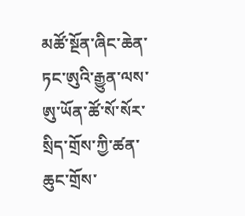མཚོ་སྔོན་ཞིང་ཆེན་ཏང་ཨུའི་རྒྱུན་ལས་ཨུ་ཡོན་ཚོ་སོ་སོར་སྲིད་གྲོས་ཀྱི་ཚན་ཆུང་གྲོས་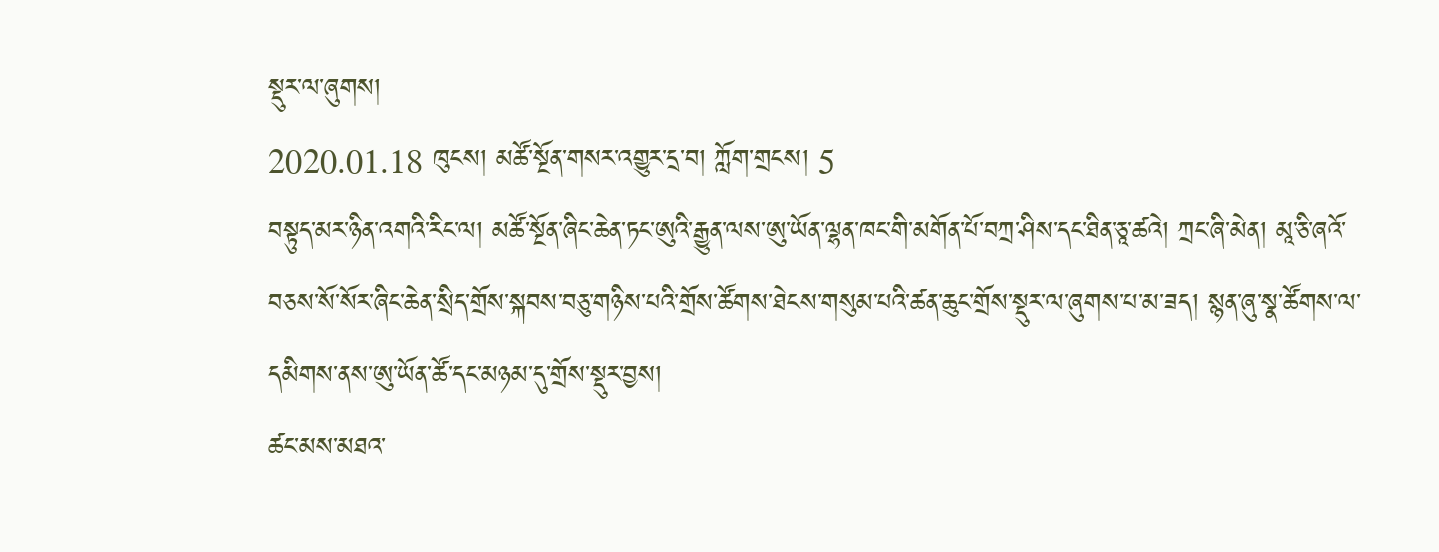སྡུར་ལ་ཞུགས།
2020.01.18 ཁུངས། མཚོ་སྔོན་གསར་འགྱུར་དྲ་བ། ཀློག་གྲངས། 5
བསྟུད་མར་ཉིན་འགའི་རིང་ལ། མཚོ་སྔོན་ཞིང་ཆེན་ཏང་ཨུའི་རྒྱུན་ལས་ཨུ་ཡོན་ལྷན་ཁང་གི་མགོན་པོ་བཀྲ་ཤིས་དང་ཐིན་ཅཱ་ཚའེ། ཀྲང་ཞི་མེན། མཱ་ཅི་ཞའོ་བཅས་སོ་སོར་ཞིང་ཆེན་སྲིད་གྲོས་སྐབས་བཅུ་གཉིས་པའི་གྲོས་ཚོགས་ཐེངས་གསུམ་པའི་ཚན་ཆུང་གྲོས་སྡུར་ལ་ཞུགས་པ་མ་ཟད། སྙན་ཞུ་སྣ་ཚོགས་ལ་དམིགས་ནས་ཨུ་ཡོན་ཚོ་དང་མཉམ་དུ་གྲོས་སྡུར་བྱས།
ཚང་མས་མཐའ་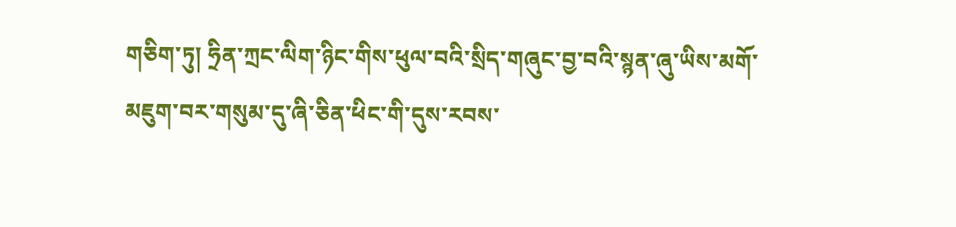གཅིག་ཏུ། ཧྲིན་ཀྲང་ལིག་ཉིང་གིས་ཕུལ་བའི་སྲིད་གཞུང་བྱ་བའི་སྙན་ཞུ་ཡིས་མགོ་མཇུག་བར་གསུམ་དུ་ཞི་ཅིན་ཕིང་གི་དུས་རབས་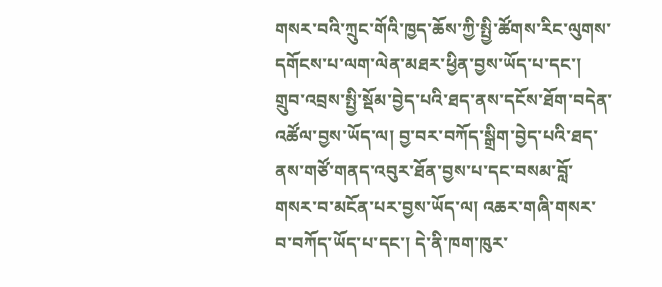གསར་བའི་ཀྲུང་གོའི་ཁྱད་ཆོས་ཀྱི་སྤྱི་ཚོགས་རིང་ལུགས་དགོངས་པ་ལག་ལེན་མཐར་ཕྱིན་བྱས་ཡོད་པ་དང་། གྲུབ་འབྲས་སྤྱི་སྡོམ་བྱེད་པའི་ཐད་ནས་དངོས་ཐོག་བདེན་འཚོལ་བྱས་ཡོད་ལ། བྱ་བར་བཀོད་སྒྲིག་བྱེད་པའི་ཐད་ནས་གཙོ་གནད་འབུར་ཐོན་བྱས་པ་དང་བསམ་བློ་གསར་བ་མངོན་པར་བྱས་ཡོད་ལ། འཆར་གཞི་གསར་བ་བཀོད་ཡོད་པ་དང་། དེ་ནི་ཁག་ཁུར་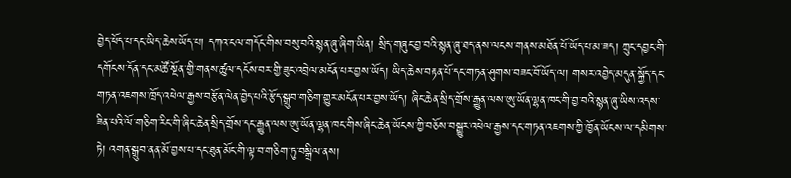བྱེད་ཕོད་པ་དང་ཡིད་ཆེས་ཡོད་པ། དཀའ་ངལ་གདོང་གིས་བསུ་བའི་སྙན་ཞུ་ཞིག་ཡིན། སྲིད་གཞུང་བྱ་བའི་སྙན་ཞུ་ཐད་ནས་ལངས་གནས་མཐོན་པོ་ཡོད་པ་མ་ཟད། ཀྲུང་དབྱང་གི་དགོངས་དོན་དང་མཚོ་སྔོན་གྱི་གནས་ཚུལ་དངོས་བར་གྱི་ཟུང་འབྲེལ་མངོན་པར་བྱས་ཡོད། ཡིད་ཆེས་བརྟན་པོ་དང་གཏན་ཤུགས་བཟང་བོ་ཡོད་ལ། གསར་འབྱེད་མདུན་སྐྱོད་དང་གཏན་འཇགས་ཁྲོད་འཕེལ་རྒྱས་བརྩོན་ལེན་བྱེད་པའི་རྩོད་སྒྲུབ་གཅིག་གྱུར་མངོན་པར་བྱས་ཡོད། ཞིང་ཆེན་སྲིད་གྲོས་རྒྱུན་ལས་ཨུ་ཡོན་ལྷན་ཁང་གི་བྱ་བའི་སྙན་ཞུ་ཡིས་འདས་ཟིན་པའི་ལོ་གཅིག་རིང་གི་ཞིང་ཆེན་སྲིད་གྲོས་དང་རྒྱུན་ལས་ཨུ་ཡོན་ལྷན་ཁང་གིས་ཞིང་ཆེན་ཡོངས་ཀྱི་བཅོས་བསྒྱུར་འཕེལ་རྒྱས་དང་གཏན་འཇགས་ཀྱི་ཁྱོན་ཡོངས་ལ་དམིགས་ཏེ། འགན་སྒྲུབ་ནན་མོ་བྱས་པ་དང་ཐུན་མོང་གི་ལྟ་བ་གཅིག་ཏུ་བསྒྲིལ་ནས།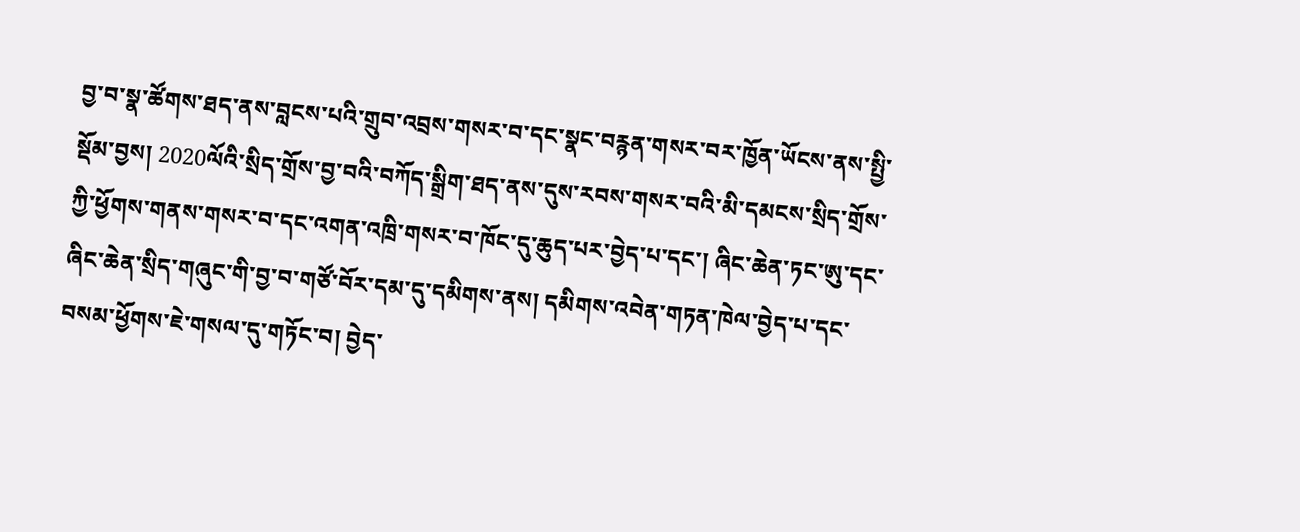བྱ་བ་སྣ་ཚོགས་ཐད་ནས་བླངས་པའི་གྲུབ་འབྲས་གསར་བ་དང་སྣང་བརྙན་གསར་བར་ཁྱོན་ཡོངས་ནས་སྤྱི་སྡོམ་བྱས། 2020ལོའི་སྲིད་གྲོས་བྱ་བའི་བཀོད་སྒྲིག་ཐད་ནས་དུས་རབས་གསར་བའི་མི་དམངས་སྲིད་གྲོས་ཀྱི་ཕྱོགས་གནས་གསར་བ་དང་འགན་འཁྲི་གསར་བ་ཁོང་དུ་ཆུད་པར་བྱེད་པ་དང་། ཞིང་ཆེན་ཏང་ཨུ་དང་ཞིང་ཆེན་སྲིད་གཞུང་གི་བྱ་བ་གཙོ་བོར་དམ་དུ་དམིགས་ནས། དམིགས་འབེན་གཏན་ཁེལ་བྱེད་པ་དང་བསམ་ཕྱོགས་ཇེ་གསལ་དུ་གཏོང་བ། བྱེད་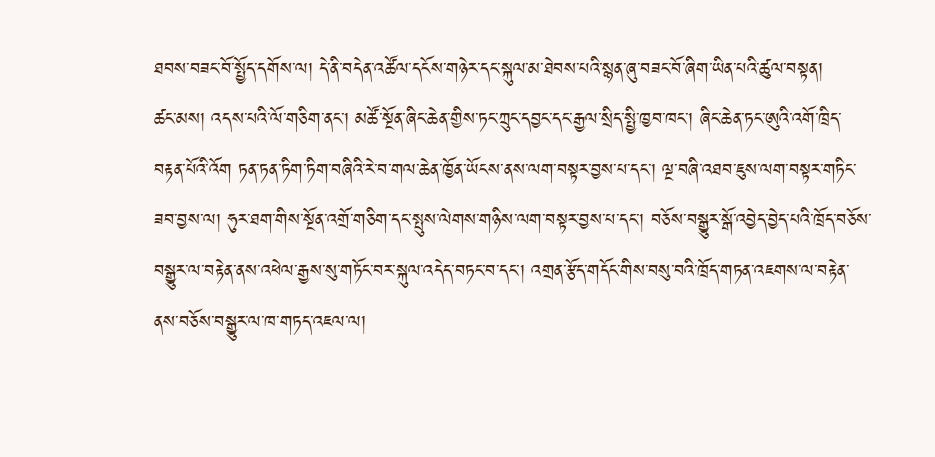ཐབས་བཟང་བོ་སྤྱོད་དགོས་ལ། དེ་ནི་བདེན་འཚོལ་དངོས་གཉེར་དང་སྐུལ་མ་ཐེབས་པའི་སྙན་ཞུ་བཟང་བོ་ཞིག་ཡིན་པའི་ཚུལ་བསྟན།
ཚང་མས། འདས་པའི་ལོ་གཅིག་ནང་། མཚོ་སྔོན་ཞིང་ཆེན་གྱིས་ཏང་ཀྲུང་དབྱང་དང་རྒྱལ་སྲིད་སྤྱི་ཁྱབ་ཁང་། ཞིང་ཆེན་ཏང་ཨུའི་འགོ་ཁྲིད་བརྟན་པོའི་འོག ཏན་ཏན་ཏིག་ཏིག་བཞིའི་རེ་བ་གལ་ཆེན་ཁྱོན་ཡོངས་ནས་ལག་བསྟར་བྱས་པ་དང་། ལྔ་བཞི་འཐབ་ཇུས་ལག་བསྟར་གཏིང་ཟབ་བྱས་ལ། ཧུར་ཐག་གིས་སྔོན་འགྲོ་གཅིག་དང་སྤུས་ལེགས་གཉིས་ལག་བསྟར་བྱས་པ་དང་། བཅོས་བསྒྱུར་སྒོ་འབྱེད་བྱེད་པའི་ཁྲོད་བཅོས་བསྒྱུར་ལ་བརྟེན་ནས་འཕེལ་རྒྱས་སུ་གཏོང་བར་སྐུལ་འདེད་བཏང་བ་དང་། འགྲན་རྩོད་གདོང་གིས་བསུ་བའི་ཁྲོད་གཏན་འཇགས་ལ་བརྟེན་ནས་བཅོས་བསྒྱུར་ལ་ཁ་གཏད་འཇལ་ལ།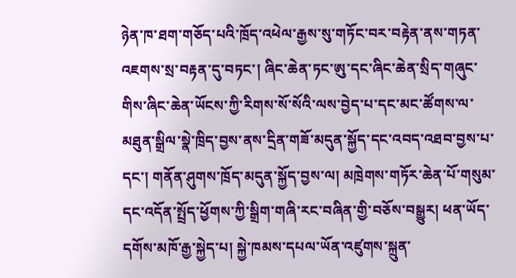ཉེན་ཁ་ཐག་གཅོད་པའི་ཁྲོད་འཕེལ་རྒྱས་སུ་གཏོང་བར་བརྟེན་ནས་གཏན་འཇགས་སྲ་བརྟན་དུ་བཏང་། ཞིང་ཆེན་ཏང་ཨུ་དང་ཞིང་ཆེན་སྲིད་གཞུང་གིས་ཞིང་ཆེན་ཡོངས་ཀྱི་རིགས་སོ་སོའི་ལས་བྱེད་པ་དང་མང་ཚོགས་ལ་མཐུན་སྒྲིལ་སྣེ་ཁྲིད་བྱས་ནས་དྲིན་གཟོ་མདུན་སྐྱོད་དང་འབད་འཐབ་བྱས་པ་དང་། གནོན་ཤུགས་ཁྲོད་མདུན་སྐྱོད་བྱས་ལ། མཁྲེགས་གཏོར་ཆེན་པོ་གསུམ་དང་འདོན་སྤྲོད་ཕྱོགས་ཀྱི་སྒྲིག་གཞི་རང་བཞིན་གྱི་བཅོས་བསྒྱུར། ཕན་ཡོད་དགོས་མཁོ་རྒྱ་སྐྱེད་པ། སྐྱེ་ཁམས་དཔལ་ཡོན་འཛུགས་སྐྲུན་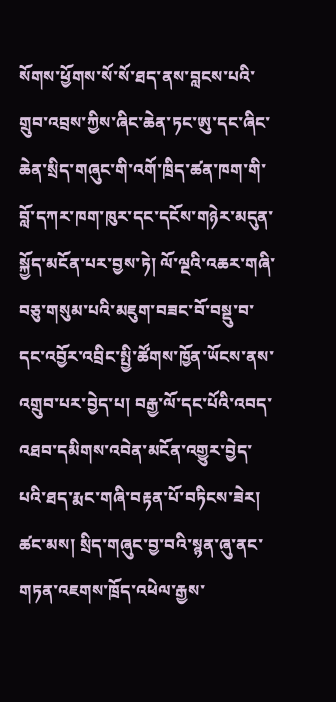སོགས་ཕྱོགས་སོ་སོ་ཐད་ནས་བླངས་པའི་གྲུབ་འབྲས་ཀྱིས་ཞིང་ཆེན་ཏང་ཨུ་དང་ཞིང་ཆེན་སྲིད་གཞུང་གི་འགོ་ཁྲིད་ཚན་ཁག་གི་བློ་དཀར་ཁག་ཁུར་དང་དངོས་གཉེར་མདུན་སྐྱོད་མངོན་པར་བྱས་ཏེ། ལོ་ལྔའི་འཆར་གཞི་བཅུ་གསུམ་པའི་མཇུག་བཟང་བོ་བསྡུ་བ་དང་འབྱོར་འབྲིང་སྤྱི་ཚོགས་ཁྱོན་ཡོངས་ནས་འགྲུབ་པར་བྱེད་པ། བརྒྱ་ལོ་དང་པོའི་འབད་འཐབ་དམིགས་འབེན་མངོན་འགྱུར་བྱེད་པའི་ཐད་རྨང་གཞི་བརྟན་པོ་བཏིངས་ཟེར།
ཚང་མས། སྲིད་གཞུང་བྱ་བའི་སྙན་ཞུ་ནང་གཏན་འཇགས་ཁྲོད་འཕེལ་རྒྱས་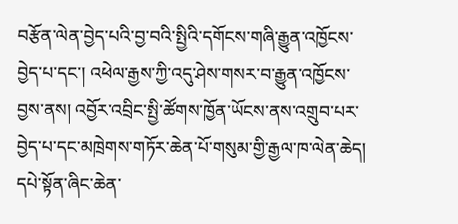བརྩོན་ལེན་བྱེད་པའི་བྱ་བའི་སྤྱིའི་དགོངས་གཞི་རྒྱུན་འཁྱོངས་བྱེད་པ་དང་། འཕེལ་རྒྱས་ཀྱི་འདུ་ཤེས་གསར་བ་རྒྱུན་འཁྱོངས་བྱས་ནས། འབྱོར་འབྲིང་སྤྱི་ཚོགས་ཁྱོན་ཡོངས་ནས་འགྲུབ་པར་བྱེད་པ་དང་མཁྲེགས་གཏོར་ཆེན་པོ་གསུམ་གྱི་རྒྱལ་ཁ་ལེན་ཆེད། དཔེ་སྟོན་ཞིང་ཆེན་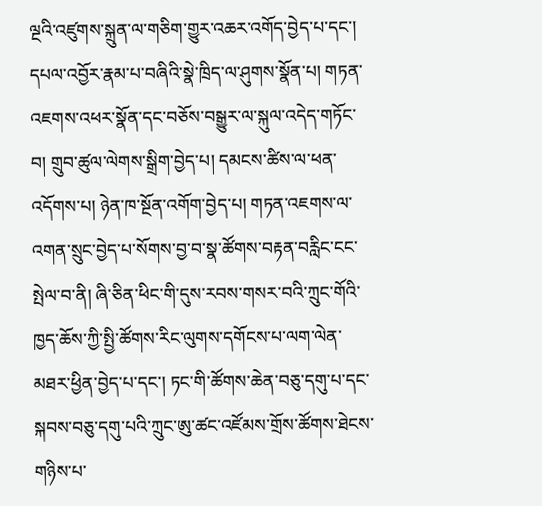ལྔའི་འཛུགས་སྐྲུན་ལ་གཅིག་གྱུར་འཆར་འགོད་བྱེད་པ་དང་། དཔལ་འབྱོར་རྣམ་པ་བཞིའི་སྣེ་ཁྲིད་ལ་ཤུགས་སྣོན་པ། གཏན་འཇགས་འཕར་སྣོན་དང་བཅོས་བསྒྱུར་ལ་སྐུལ་འདེད་གཏོང་བ། གྲུབ་ཚུལ་ལེགས་སྒྲིག་བྱེད་པ། དམངས་ཚིས་ལ་ཕན་འདོགས་པ། ཉེན་ཁ་སྔོན་འགོག་བྱེད་པ། གཏན་འཇགས་ལ་འགན་སྲུང་བྱེད་པ་སོགས་བྱ་བ་སྣ་ཚོགས་བརྟན་བརླིང་ངང་སྤེལ་བ་ནི། ཞི་ཅིན་ཕིང་གི་དུས་རབས་གསར་བའི་ཀྲུང་གོའི་ཁྱད་ཆོས་ཀྱི་སྤྱི་ཚོགས་རིང་ལུགས་དགོངས་པ་ལག་ལེན་མཐར་ཕྱིན་བྱེད་པ་དང་། ཏང་གི་ཚོགས་ཆེན་བཅུ་དགུ་པ་དང་སྐབས་བཅུ་དགུ་པའི་ཀྲུང་ཨུ་ཚང་འཛོམས་གྲོས་ཚོགས་ཐེངས་གཉིས་པ་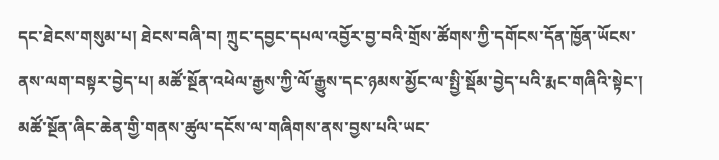དང་ཐེངས་གསུམ་པ། ཐེངས་བཞི་བ། ཀྲུང་དབྱང་དཔལ་འབྱོར་བྱ་བའི་གྲོས་ཚོགས་ཀྱི་དགོངས་དོན་ཁྱོན་ཡོངས་ནས་ལག་བསྟར་བྱེད་པ། མཚོ་སྔོན་འཕེལ་རྒྱས་ཀྱི་ལོ་རྒྱུས་དང་ཉམས་མྱོང་ལ་སྤྱི་སྡོམ་བྱེད་པའི་རྨང་གཞིའི་སྟེང་། མཚོ་སྔོན་ཞིང་ཆེན་གྱི་གནས་ཚུལ་དངོས་ལ་གཞིགས་ནས་བྱས་པའི་ཡང་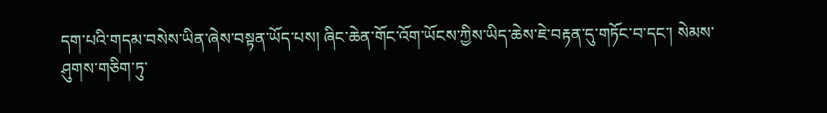དག་པའི་གདམ་བསེས་ཡིན་ཞེས་བསྟན་ཡོད་པས། ཞིང་ཆེན་གོང་འོག་ཡོངས་ཀྱིས་ཡིད་ཆེས་ཇེ་བརྟན་དུ་གཏོང་བ་དང་། སེམས་ཤུགས་གཅིག་ཏུ་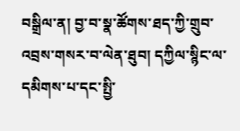བསྒྲིལ་ན། བྱ་བ་སྣ་ཚོགས་ཐད་ཀྱི་གྲུབ་འབྲས་གསར་བ་ལེན་ཐུབ། དཀྱིལ་སྙིང་ལ་དམིགས་པ་དང་སྤྱི་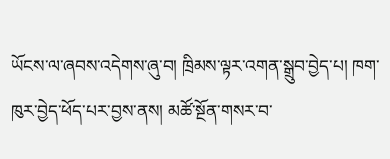ཡོངས་ལ་ཞབས་འདེགས་ཞུ་བ། ཁྲིམས་ལྟར་འགན་སྒྲུབ་བྱེད་པ། ཁག་ཁུར་བྱེད་ཕོད་པར་བྱས་ནས། མཚོ་སྔོན་གསར་བ་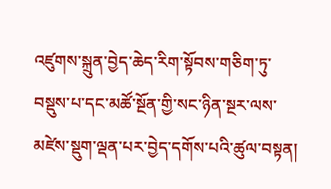འཛུགས་སྐྲུན་བྱེད་ཆེད་རིག་སྟོབས་གཅིག་ཏུ་བསྡུས་པ་དང་མཚོ་སྔོན་གྱི་སང་ཉིན་སྔར་ལས་མཛེས་སྡུག་ལྡན་པར་བྱེད་དགོས་པའི་ཚུལ་བསྟན།